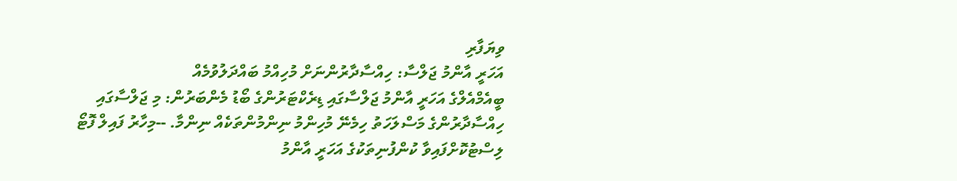ވިޔަފާރި
އަހަރީ އާންމު ޖަލްސާ: ހިއްސާދާރުންނަށް މުހިއްމު ބައްދަލުވުމެއް
ބީއެމްއެލްގެ އަހަރީ އާންމު ޖަލްސާގައި ޑިރެކްޓަރުންގެ ބޯޑު މެންބަރުން: މި ޖަލްސާގައި ހިއްސާދާރުންގެ މަސްލަހަތު ހިމެނޭ މުހިންމު ނިންމުންތަކެއް ނިންމާ. --މިހާރު ފައިލް ފޮޓޯ
ލިސްޓުކޮށްފައިވާ ކުންފުނިތަކުގެ އަހަރީ އާންމު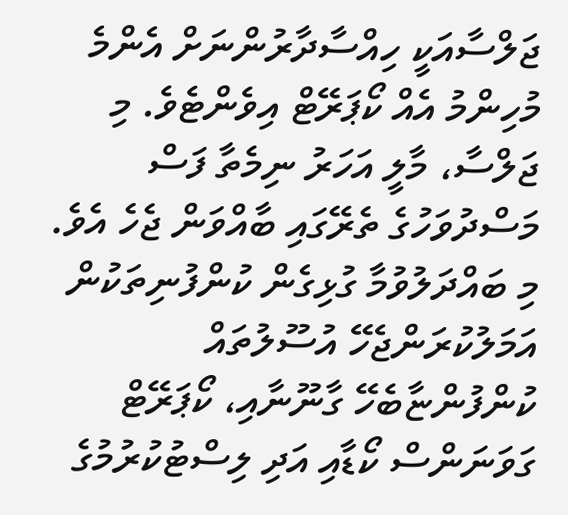ޖަލްސާއަކީ ހިއްސާދާރުންނަށް އެންމެ މުހިންމު އެއް ކޯޕަރޭޓް އިވެންޓެވެ. މި ޖަލްސާ، މާލީ އަހަރު ނިމެތާ ފަސް މަސްދުވަހުގެ ތެރޭގައި ބާއްވަން ޖެހެ އެވެ. މި ބައްދަލުވުމާ ގުޅިގެން ކުންފުނިތަކުން އަމަލުކުރަންޖެހޭ އުސޫލުތައް ކުންފުންޏާބެހޭ ގާނޫނާއި، ކޯޕަރޭޓް ގަވަނަންސް ކޯޑާއި އަދި ލިސްޓުކުރުމުގެ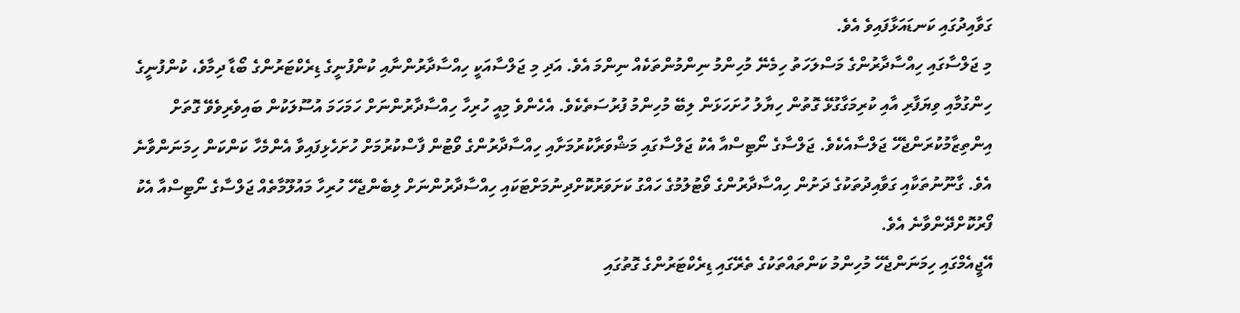ގަވާއިދުގައި ކަނޑައަޅާފައިވެ އެވެ.
މި ޖަލްސާގައި ހިއްސާދާރުންގެ މަސްލަހަތު ހިމެނޭ މުހިންމު ނިންމުންތަކެއް ނިންމަ އެވެ. އަދި މި ޖަލްސާއަކީ ހިއްސާދާރުންނާއި ކުންފުނީގެ ޑިރެކްޓަރުންގެ ބޯޑާ ދިމާވެ، ކުންފުނީގެ ހިންގުމާއި ވިޔަފާރި އާއި ކުރިމަގާގުޅޭ ގޮތުން ހިޔާލު ހުށަހަޅަން ލިބޭ މުހިންމު ފުރުސަތެކެވެ. އެހެންވެ މިއީ ހުރިހާ ހިއްސާދާރުންނަށް ހަމަހަމަ އުސޫލަކުން ބައިވެރިވެވޭ ގޮތަށް އިންތިޒާމުކުރަންޖެހޭ ޖަލްސާއެކެވެ. ޖަލްސާގެ ނޯޓިސްއާ އެކު ޖަލްސާގައި މަޝްވަރާކުރުމަށާއި ހިއްސާދާރުންގެ ވޯޓުން ފާސްކުރުމަށް ހުށަހެޅިފައިވާ އެންމެހާ ކަންކަން ހިމަނަންވާނެ އެވެ. ގާނޫނުތަކާއި ގަވާއިދުތަކުގެ ދަށުން ހިއްސާދާރުންގެ ވޯޓުލުމުގެ ހައްގު ކަށަވަރުކޮށްދިނުމަށްޓަކައި ހިއްސާދާރުންނަށް ލިބެންޖެހޭ ހުރިހާ މައުލޫމާތެއް ޖަލްސާގެ ނޯޓިސްއާ އެކު ފޯރުކޮށްދޭންވާނެ އެވެ.
އޭޖީއެމްގައި ހިމަނަންޖެހޭ މުހިންމު ކަންތައްތަކުގެ ތެރޭގައި ޑިރެކްޓަރުންގެ ގޮތުގައި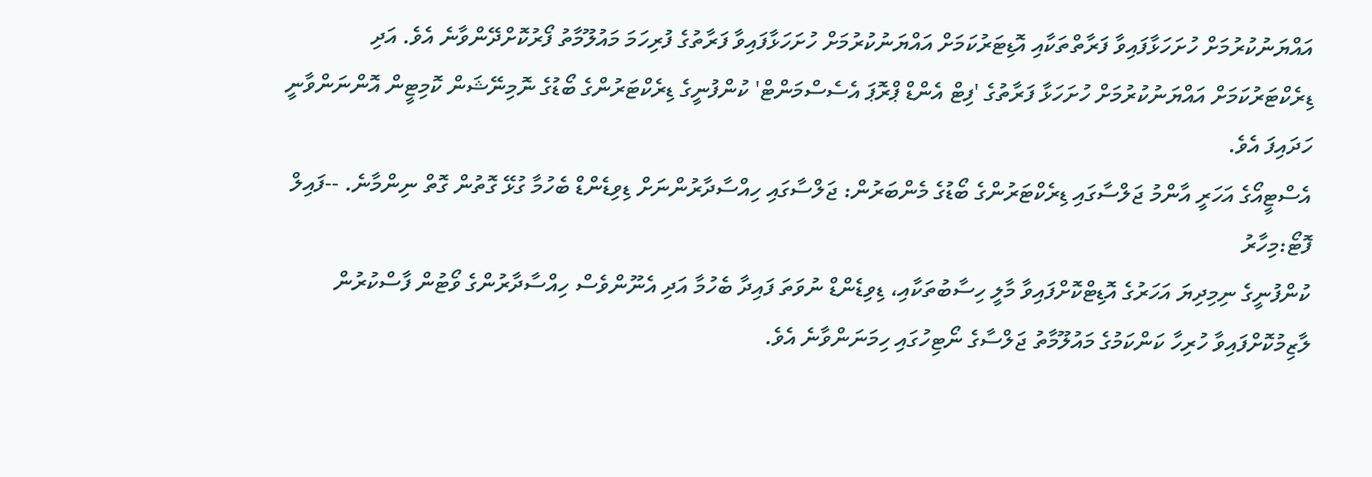އައްޔަނުކުރުމަށް ހުށަހަޅާފައިވާ ފަރާތްތަކާއި އޮޑިޓަރުކަމަށް އައްޔަނުކުރުމަށް ހުށަހަޅާފައިވާ ފަރާތުގެ ފުރިހަމަ މައުލޫމާތު ފޯރުކޮށްދޭންވާނެ އެވެ. އަދި ޑިރެކްޓަރުކަމަށް އައްޔަނުކުރުމަށް ހުށަހަޅާ ފަރާތުގެ 'ފިޓް އެންޑް ޕްރޮޕަ އެސެސްމަންޓް' ކުންފުނީގެ ޑިރެކްޓަރުންގެ ބޯޑުގެ ނޮމިނޭޝަން ކޮމިޓީން އޮންނަންވާނީ ހަދައިފަ އެވެ.
އެސްޓީއޯގެ އަހަރީ އާންމު ޖަލްސާގައި ޑިރެކްޓަރުންގެ ބޯޑުގެ މެންބަރުން: ޖަލްސާގައި ހިއްސާދާރުންނަށް ޑިވިޑެންޑް ބެހުމާ ގުޅޭ ގޮތުން ގޮތް ނިންމާނެ. --ފައިލް ފޮޓޯ:މިހާރު
ކުންފުނީގެ ނިމިދިޔަ އަހަރުގެ އޮޑިޓްކޮށްފައިވާ މާލީ ހިސާބުތަކާއި، ޑިވިޑެންޑް ނުވަތަ ފައިދާ ބެހުމާ އަދި އެނޫންވެސް ހިއްސާދާރުންގެ ވޯޓުން ފާސްކުރުން ލާޒިމުކޮށްފައިވާ ހުރިހާ ކަންކަމުގެ މައުލޫމާތު ޖަލްސާގެ ނޯޓިހުގައި ހިމަނަންވާނެ އެވެ.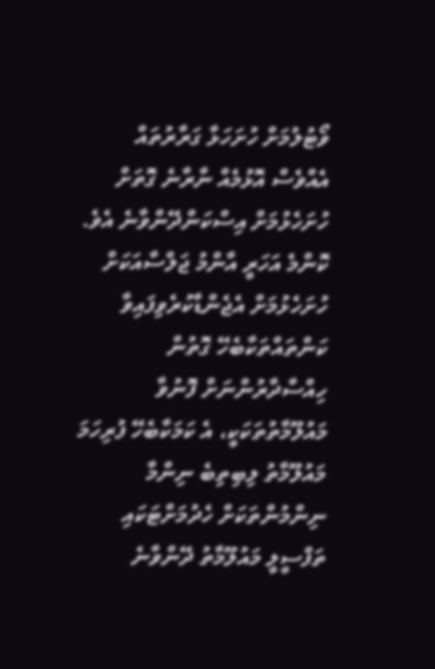ވޯޓުލުމަށް ހުށަހަޅާ ގަރާރުތައް އެއްވެސް އޮޅުމެއް ނާރާނެ ގޮތަށް ހުށަހެޅުމަށް އިސްކަންދޭންވާނެ އެވެ. ކޮންމެ އަހަރީ އާންމު ޖަލްސާއަކަށް ހުށަހެޅުމަށް އެޖެންޑާކުރެވިފައިވާ ކަންތައްތަކާބެހޭ ގޮތުން ހިއްސާދާރުންނަށް ފޮނުވާ މައުލޫމާތުތަކަކީ، އެ ކަމަކާބެހޭ ފުރިހަމަ މައުލޫމާތު ލިބިތިބެ ނިންމާ ނިންމުންތަކަށް ހެދުމަށްޓަކައި ތަފްސީލީ މައުލޫމާތު ދޭންވާނެ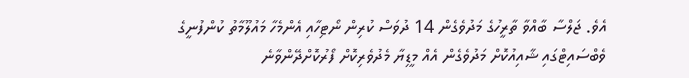އެވެ. ޖަލްސާ ބާއްވާ ތާރީހުގެ މަދުވެގެން 14 ދުވަސް ކުރިން ނޯޓިހާއި އެންމެހާ މައުލޫމާތު ކުންފުނީގެ ވެބްސައިޓްގައި ޝާއިއުކޮށް މަދުވެގެން އެއް މީޑިޔާ މެދުވެރިކޮށް ފޯރުކޮށްދޭންވާނެ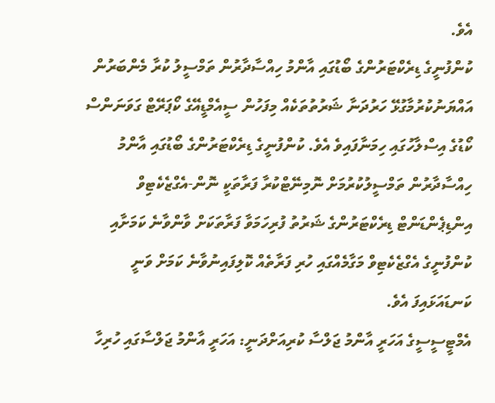އެވެ.
ކުންފުނީގެ ޑިރެކްޓަރުންގެ ބޯޑުގައި އާންމު ހިއްސާދާރުން ތަމްސީލު ކުރާ މެންބަރުން އައްޔަނުކުރުމާގުޅޭ ހަރުދަނާ ޝަރުތުތަކެއް މިފަހުން ސީއެމްޑީއޭގެ ކޯޕަރޭޓް ގަވަނަންސް ކޯޑުގެ އިސްލާހުގައި ހިމަނާފައިވެ އެވެ. ކުންފުނީގެ ޑިރެކްޓަރުންގެ ބޯޑުގައި އާންމު ހިއްސާދާރުން ތަމްސީލުކުރުމަށް ނޮމިނޭޓްކުރާ ފަރާތަކީ ނޮން-އެގްޒެކެޓިވް އިންޑިޕެންޑަންޓް ޑިރެކްޓަރުންގެ ޝަރުތު ފުރިހަމަވާ ފަރާތަކަށް ވާންވާނެ ކަމަށާއި ކުންފުނީގެ އެގްޒެކެޓިވް މަގާމެއްގައި ހުރި ފަރާތެއް ކޮލިފައިނުވާނެ ކަމަށް ވަނީ ކަނޑައަޅައިފަ އެވެ.
އެމްޓީސީސީގެ އަހަރީ އާންމު ޖަލްސާ ކުރިއަށްދަނީ: އަހަރީ އާންމު ޖަލްސާގައި ހުރިހާ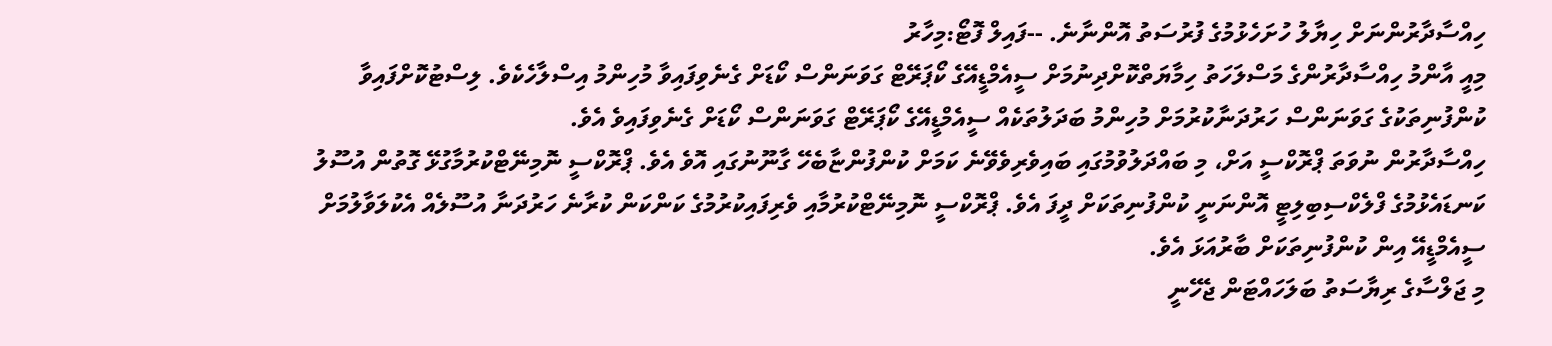ހިއްސާދާރުންނަށް ހިޔާލު ހުށަހެޅުމުގެ ފުރުސަތު އޮންނާނެ. --ފައިލް ފޮޓޯ:މިހާރު
މިއީ އާންމު ހިއްސާދާރުންގެ މަސްލަހަތު ހިމާޔަތްކޮށްދިނުމަށް ސީއެމްޑީއޭގެ ކޯޕަރޭޓް ގަވަނަންސް ކޯޑަށް ގެނެވިފައިވާ މުހިންމު އިސްލާހެކެވެ. ލިސްޓުކޮށްފައިވާ ކުންފުނިތަކުގެ ގަވަނަންސް ހަރުދަނާކުރުމަށް މުހިންމު ބަދަލުތަކެއް ސީއެމްޑީއޭގެ ކޯޕަރޭޓް ގަވަނަންސް ކޯޑަށް ގެނެވިފައިވެ އެވެ.
ހިއްސާދާރުން ނުވަތަ ޕްރޮކްސީ އަށް، މި ބައްދަލުވުމުގައި ބައިވެރިވެވޭނެ ކަމަށް ކުންފުންޏާބެހޭ ގާނޫނުގައި އޮވެ އެވެ. ޕްރޮކްސީ ނޮމިނޭޓްކުރުމާގުޅޭ ގޮތުން އުސޫލު ކަނޑައެޅުމުގެ ފްލެކްސިބިލިޓީ އޮންނަނީ ކުންފުނިތަކަށް ދީފަ އެވެ. ޕްރޮކްސީ ނޮމިނޭޓްކުރުމާއި ވެރިފައިކުރުމުގެ ކަންކަން ކުރާނެ ހަރުދަނާ އުސޫލެއް އެކުލަވާލުމަށް ސީއެމްޑީއޭ އިން ކުންފުނިތަކަށް ބާރުއަޅަ އެވެ.
މި ޖަލްސާގެ ރިޔާސަތު ބަލަހައްޓަން ޖެހޭނީ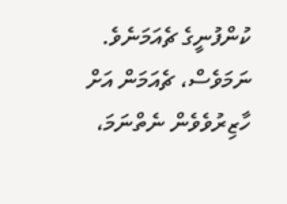ކުންފުނީގެ ޗެއަމަނެވެ. ނަމަވެސް، ޗެއަމަން އަށް ހާޒިރުވެވެން ނެތްނަމަ،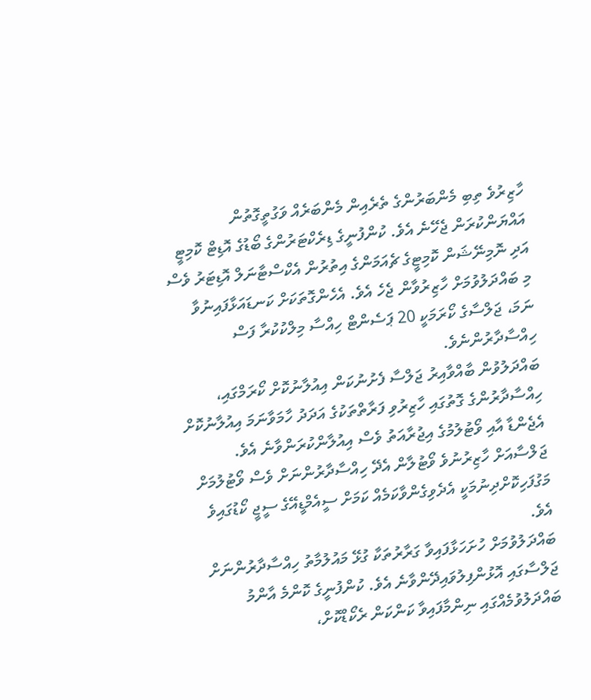ހާޒިރުވެ ތިބި މެންބަރުންގެ ތެރެއިން މެންބަރެއް ވަގުތީގޮތުން އައްޔަންކުރަން ޖެހޭނެ އެވެ. ކުންފުނީގެ ޑިރެކްޓަރުންގެ ބޯޑުގެ އޮޑިޓް ކޮމިޓީ އަދި ނޮމިނޭޝަން ކޮމިޓީގެ ޗެއަމަންގެ އިތުރުން އެކްސްޓާނަލް އޮޑިޓަރު ވެސް މި ބައްދަލުވުމަށް ހާޒިރުވާން ޖެހެ އެވެ. އެހެންގޮތަކަށް ކަނޑައަޅާފައިނުވާ ނަމަ، ޖަލްސާގެ ކޯރަމަކީ 20 ޕަސެންޓް ހިއްސާ މިލްކުކުރާ ފަސް ހިއްސާދާރުންނެވެ.
ބައްދަލުވުން ބާއްވާއިރު ޖަލްސާ ފެށުނުކަން އިއުލާނުކޮށް ކޯރަމްގައި، ހިއްސާދާރުންގެ ގޮތުގައި ހާޒިރުވި ފަރާތްތަކުގެ އަދަދު ހާމަވާނަމަ އިއުލާނުކޮށް އެޖެންޑާ އާއި ވޯޓުލުމުގެ އިޖުރާއަތު ވެސް އިއުލާންކުރަންވާނެ އެވެ. ޖަލްސާއަށް ހާޒިރުނުވެ ވޯޓުލާން އެދޭ ހިއްސާދާރުންނަށް ވެސް ވޯޓުލުމަށް މަގުފަހިކޮށްދިނުމަކީ އެދެވިގެންވާކަމެއް ކަމަށް ސީއެމްޑީއޭގެ ސީޖީ ކޯޑުގައިވެ އެވެ.
ބައްދަލުވުމަށް ހުށަހަޅާފައިވާ ގަރާރުތަކާ ގުޅޭ މައުލުމާތު ހިއްސާދާރުންނަށް ޖަލްސާގައި އޮޅުންފިލުވައިދޭންވާނެ އެވެ. ކުންފުނީގެ ކޮންމެ އާންމު ބައްދަލުވުމެއްގައި ނިންމާފައިވާ ކަންކަން ރެކޯޑްކޮށް،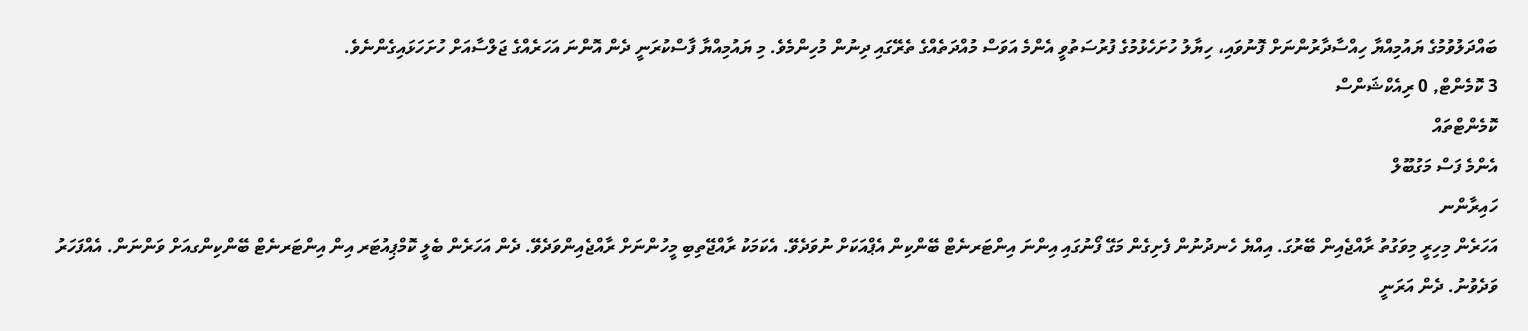ބައްދަލުވުމުގެ ޔައުމިއްޔާ ހިއްސާދާރުންނަށް ފޮނުވައި، ހިޔާލު ހުށަހެޅުމުގެ ފުރުސަތުވީ އެންމެ އަވަސް މުއްދަތެއްގެ ތެރޭގައި ދިނުން މުހިންމެވެ. މި ޔައުމިއްޔާ ފާސްކުރަނީ ދެން އޮންނަ އަހަރެއްގެ ޖަލްސާއަށް ހުށަހަޅައިގެންނެވެ.
3 ކޮމެންޓް, 0 ރިއެކްޝަންސް
ކޮމެންޓްތައް
އެންމެ ފަސް މަގުބޫލް
ހައިރާންނ
އަހަރެން މިހިރީ މިވަގުތު ރާއްޖެއިން ބޭރުގަ. އިއްޔެ ހެނދުނުން ފެށިގެން މަގޭ ފޯނުގައި އިންނަ އިންޓަރނެޓް ބޭންކިން އެޕްއަކަށް ނުވަދެވޭ. އެކަމަކު ރާއްޖޭތިބި މީހުންނަށް ރާއްޖެއިންވަދެވޭ. ދެން އަހަރެން ބެލީ ކޮމްޕިއުޓަރ އިން އިންޓަރނެޓް ބޭންކިންގއަށް ވަންނަން. އެއްފަހަރު ވަދެވުނު. ދެން އަރަނީ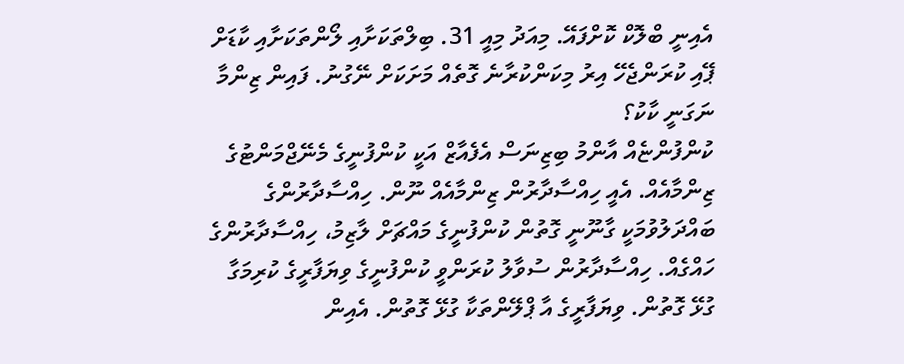އެއިނީ ބްލޮކް ކޮށްފައޭ. މިއަދު މިއީ 31. ބިލްތަކަށާއި ލޯންތަކަށާއި ކާޑަށް ޕޭއި ކުރަންޖެހޭ އިރު މިކަންކުރާނެ ގޮތެއް މަށަކަށް ނޭގުނު. ފައިން ޒިންމާ ނަގަނީ ކާކު؟
ކުންފުންޏެއް އާންމު ބިޒިނަސް އެފެއާޒް އަކީ ކުންފުނީގެ މެނޭޖްމަންޓުގެ ޒިންމާއެއް. އެއީ ހިއްސާދާރުން ޒިންމާއެއް ނޫން. ހިއްސާދާރުންގެ ބައްދަލުވުމަކީ ގާނޫނީ ގޮތުން ކުންފުނީގެ މައްޗަށް ލާޒިމު، ހިއްސާދާރުންގެ ހައްގެއް. ހިއްސާދާރުން ސުވާލު ކުރަންވީ ކުންފުނީގެ ވިޔަފާރީގެ ކުރިމަގާ ގުޅޭ ގޮތުން. ވިޔަފާރީގެ އާ ޕްލޭންތަކާ ގުޅޭ ގޮތުން. އެއިން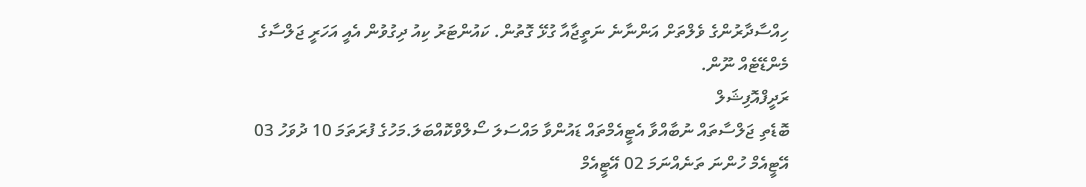ހިއްސާދާރުންގެ ވެލްތަށް އަންނާނެ ނަތީޖާއާ ގުޅޭ ގޮތުން. ކައުންޓަރު ކިއު ދިގުވުން އެއީ އަހަރީ ޖަލްސާގެ މެންޑޭޓެއް ނޫން.
ރަދީފްއޮފިޝަލް
ބޮޑެތި ޖަލްސާތައް ނުބާއްވާ އެޓީއެމްތައް ޑައުންވާ މައްސަލަ ސޯލްވްކޮއްބަލަ.މަހުގެ ފުރަތަމަ 10 ދުވަހު 03 އޭޓީއެމް ހުންނަ ތަނެއްނަމަ 02 އޭޓީއެމް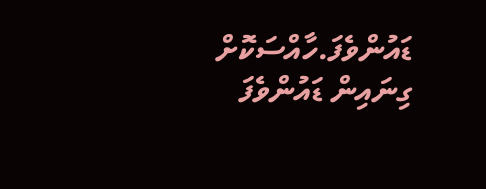ޑައުންވެފަ.ހާއްސަކޮށް ގިނައިން ޑައުންވެފަ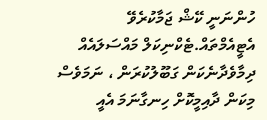ހުންނަނީ ކޭޝް ޖަމާކުރެވޭ އެޓީއެމްތައް.ޓެކްނިކަލް މައްސަލައެއް ދިމާވެދާނެކަން ގަބޫލުކުރަން ، ނަމަވެސް މިކަން ދާއިމީކޮށް ހިނގާނަމަ އެއީ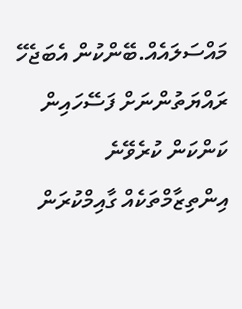މައްސަލައެއް.ބޭންކުން އެބަޖެހޭ ރައްޔަތުންނަށް ފަސޭހައިން ކަންކަން ކުރެވޭނެ އިންތިޒާމްތަކެއް ގާއިމްކުރަން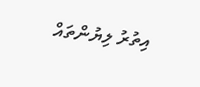އިތުރު ލިޔުންތައް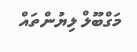މަގްބޫލް ލިޔުންތައް